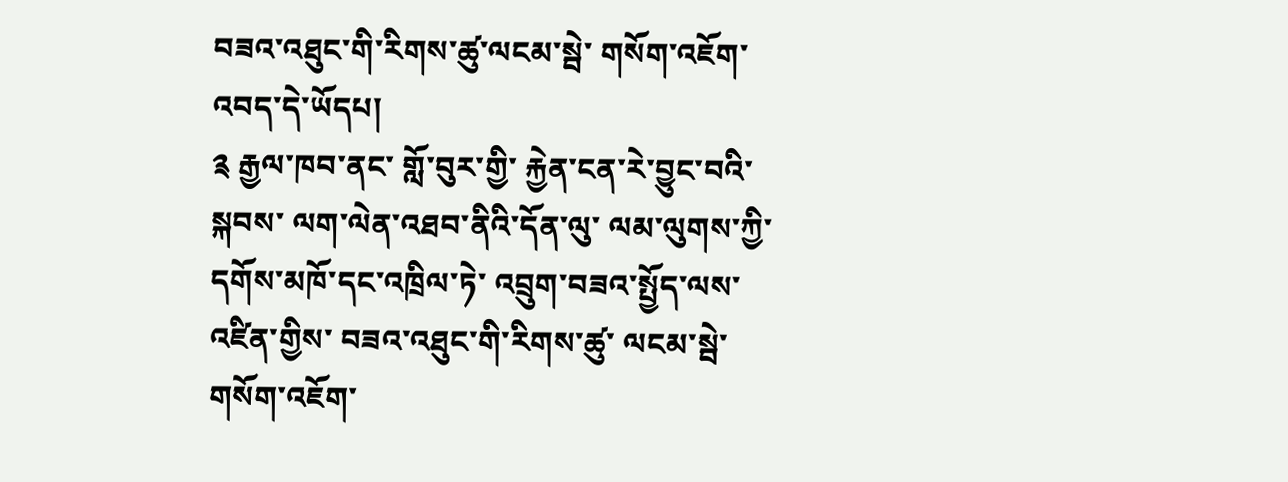བཟའ་འཐུང་གི་རིགས་ཚུ་ལངམ་སྦེ་ གསོག་འཇོག་འབད་དེ་ཡོདཔ།
༉ རྒྱལ་ཁབ་ནང་ གློ་བུར་གྱི་ རྐྱེན་ངན་རེ་བྱུང་བའི་སྐབས་ ལག་ལེན་འཐབ་ནིའི་དོན་ལུ་ ལམ་ལུགས་ཀྱི་ དགོས་མཁོ་དང་འཁྲིལ་ཏེ་ འབྲུག་བཟའ་སྤྱོད་ལས་འཛིན་གྱིས་ བཟའ་འཐུང་གི་རིགས་ཚུ་ ལངམ་སྦེ་ གསོག་འཇོག་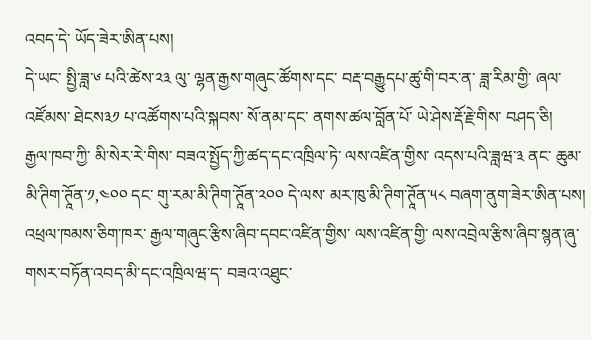འབད་དེ་ ཡོད་ཟེར་ཨིན་པས།
དེ་ཡང་ སྤྱི་ཟླ་༦ པའི་ཚེས་༢༣ ལུ་ ལྷན་རྒྱས་གཞུང་ཚོགས་དང་ བརྡ་བརྒྱུདཔ་ཚུ་གི་བར་ན་ ཟླ་རིམ་གྱི་ ཞལ་འཛོམས་ ཐེངས༣༡ པ་འཚོགས་པའི་སྐབས་ སོ་ནམ་དང་ ནགས་ཚལ་བློན་པོ་ ཡེ་ཤེས་རྡོ་རྗེ་གིས་ བཤད་ཅི།
རྒྱལ་ཁབ་ཀྱི་ མི་སེར་རེ་གིས་ བཟའ་སྤྱོད་ཀྱི་ཚད་དང་འཁྲིལ་ཏེ་ ལས་འཛིན་གྱིས་ འདས་པའི་ཟླཝ་༣ ནང་ ཆུམ་མི་ཊིག་ཊཱོན་༡,༤༠༠ དང་ གུ་རམ་མི་ཊིག་ཊཱོན་༢༠༠ དེ་ལས་ མར་ཁུ་མི་ཊིག་ཊཱོན་༥༨ བཞག་ནུག་ཟེར་ཨིན་པས།
འཕྲལ་ཁམས་ཅིག་ཁར་ རྒྱལ་གཞུང་རྩིས་ཞིབ་དབང་འཛིན་གྱིས་ ལས་འཛིན་གྱི་ ལས་འབྲེལ་རྩིས་ཞིབ་སྙན་ཞུ་ གསར་བཏོན་འབད་མི་དང་འཁྲིལཝ་ད་ བཟའ་འཐུང་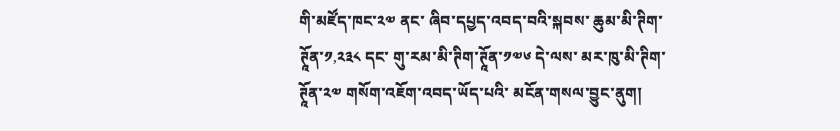གི་མཛོད་ཁང་༢༧ ནང་ ཞིབ་དཔྱད་འབད་བའི་སྐབས་ ཆུམ་མི་ཊིག་ཊཱོན་༡,༢༣༨ དང་ གུ་རམ་མི་ཊིག་ཊཱོན་༡༧༦ དེ་ལས་ མར་ཁུ་མི་ཊིག་ཊཱོན་༢༧ གསོག་འཇོག་འབད་ཡོད་པའི་ མངོན་གསལ་བྱུང་ནུག།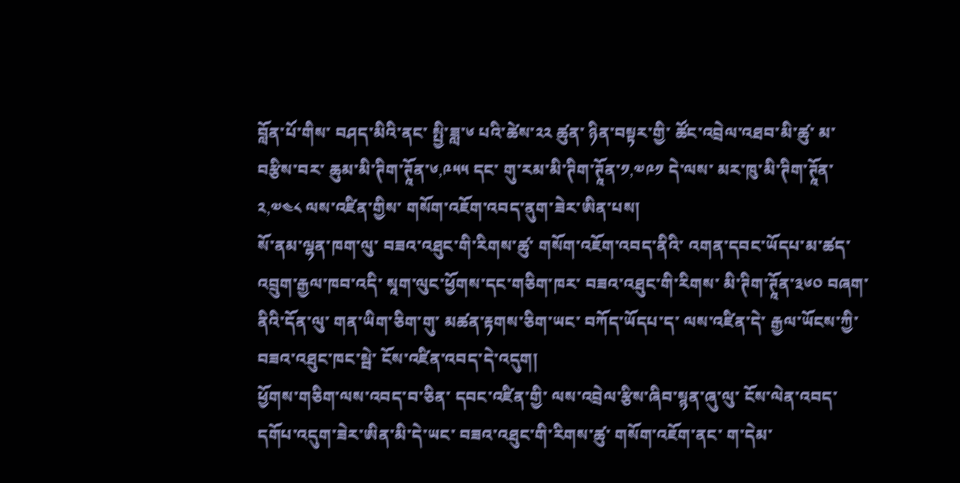བློན་པོ་གིས་ བཤད་མིའི་ནང་ སྤྱི་ཟླ་༦ པའི་ཚེས་༢༢ ཚུན་ ཉིན་བསྟར་གྱི་ ཚོང་འབྲེལ་འཐབ་མི་ཚུ་ མ་བརྩིས་བར་ ཆུམ་མི་ཊིག་ཊཱོན་༦,༩༥༥ དང་ གུ་རམ་མི་ཊིག་ཊཱོན་༡,༧༩༡ དེ་ལས་ མར་ཁུ་མི་ཊིག་ཊཱོན་༢,༧༤༨ ལས་འཛིན་གྱིས་ གསོག་འཇོག་འབད་ནུག་ཟེར་ཨིན་པས།
སོ་ནམ་ལྷན་ཁག་ལུ་ བཟའ་འཐུང་གི་རིགས་ཚུ་ གསོག་འཇོག་འབད་ནིའི་ འགན་དབང་ཡོདཔ་མ་ཚད་ འབྲུག་རྒྱལ་ཁབ་འདི་ སཱག་ལུང་ཕྱོགས་དང་གཅིག་ཁར་ བཟའ་འཐུང་གི་རིགས་ མི་ཊིག་ཊཱོན་༣༦༠ བཞག་ནིའི་དོན་ལུ་ གན་ཡིག་ཅིག་གུ་ མཚན་རྟགས་ཅིག་ཡང་ བཀོད་ཡོདཔ་ད་ ལས་འཛིན་དེ་ རྒྱལ་ཡོངས་ཀྱི་ བཟའ་འཐུང་ཁང་སྦེ་ ངོས་འཛིན་འབད་དེ་འདུག།
ཕྱོགས་གཅིག་ལས་འབད་བ་ཅིན་ དབང་འཛིན་གྱི་ ལས་འབྲེལ་རྩིས་ཞིབ་སྙན་ཞུ་ལུ་ ངོས་ལེན་འབད་དགོཔ་འདུག་ཟེར་ཨིན་མི་དེ་ཡང་ བཟའ་འཐུང་གི་རིགས་ཚུ་ གསོག་འཇོག་ནང་ ག་དེམ་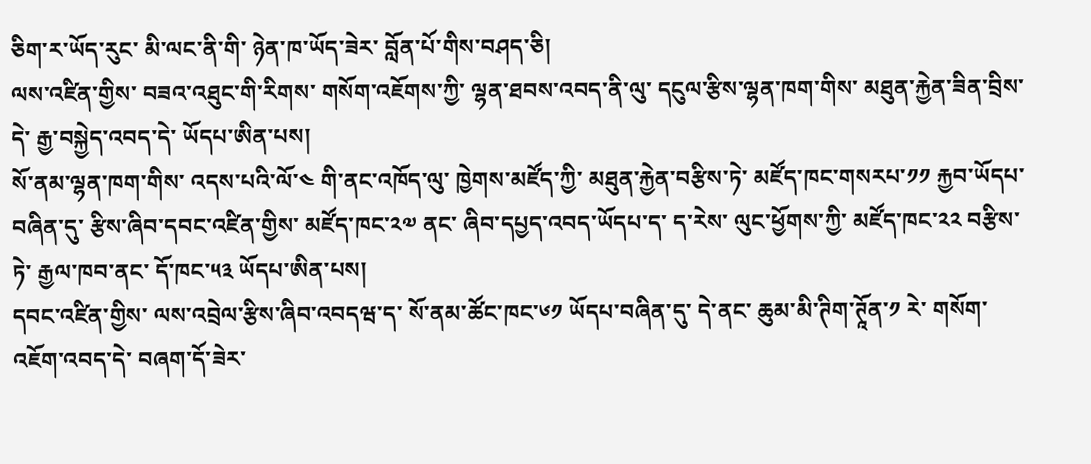ཅིག་ར་ཡོད་རུང་ མི་ལང་ནི་གི་ ཉེན་ཁ་ཡོད་ཟེར་ བློན་པོ་གིས་བཤད་ཅི།
ལས་འཛིན་གྱིས་ བཟའ་འཐུང་གི་རིགས་ གསོག་འཇོགས་ཀྱི་ ལྷན་ཐབས་འབད་ནི་ལུ་ དངུལ་རྩིས་ལྷན་ཁག་གིས་ མཐུན་རྐྱེན་ཟིན་བྲིས་དེ་ རྒྱ་བསྐྱེད་འབད་དེ་ ཡོདཔ་ཨིན་པས།
སོ་ནམ་ལྷན་ཁག་གིས་ འདས་པའི་ལོ་༤ གི་ནང་འཁོད་ལུ་ ཁྱེགས་མཛོད་ཀྱི་ མཐུན་རྐྱེན་བརྩིས་ཏེ་ མཛོད་ཁང་གསརཔ་༡༡ རྐྱབ་ཡོདཔ་བཞིན་དུ་ རྩིས་ཞིབ་དབང་འཛིན་གྱིས་ མཛོད་ཁང་༢༧ ནང་ ཞིབ་དཔྱད་འབད་ཡོདཔ་ད་ ད་རེས་ ལུང་ཕྱོགས་ཀྱི་ མཛོད་ཁང་༢༢ བརྩིས་ཏེ་ རྒྱལ་ཁབ་ནང་ དོ་ཁང་༥༣ ཡོདཔ་ཨིན་པས།
དབང་འཛིན་གྱིས་ ལས་འབྲེལ་རྩིས་ཞིབ་འབདཝ་ད་ སོ་ནམ་ཚོང་ཁང་༦༡ ཡོདཔ་བཞིན་དུ་ དེ་ནང་ ཆུམ་མི་ཊིག་ཊཱོན་༡ རེ་ གསོག་འཇོག་འབད་དེ་ བཞག་དོ་ཟེར་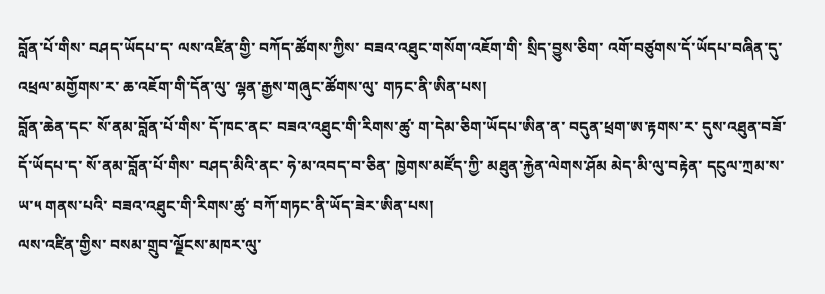བློན་པོ་གིས་ བཤད་ཡོདཔ་ད་ ལས་འཛིན་གྱི་ བཀོད་ཚོགས་ཀྱིས་ བཟའ་འཐུང་གསོག་འཇོག་གི་ སྲིད་བྱུས་ཅིག་ འགོ་བཙུགས་དོ་ཡོདཔ་བཞིན་དུ་ འཕྲལ་མགྱོགས་ར་ ཆ་འཇོག་གི་དོན་ལུ་ ལྷན་རྒྱས་གཞུང་ཚོགས་ལུ་ གཏང་ནི་ཨིན་པས།
བློན་ཆེན་དང་ སོ་ནམ་བློན་པོ་གིས་ དོ་ཁང་ནང་ བཟའ་འཐུང་གི་རིགས་ཚུ་ ག་དེམ་ཅིག་ཡོདཔ་ཨིན་ན་ བདུན་ཕྲག་ཨ་རྟགས་ར་ དུས་འཐུན་བཟོ་དོ་ཡོདཔ་ད་ སོ་ནམ་བློན་པོ་གིས་ བཤད་མིའི་ནང་ ཧེ་མ་འབད་བ་ཅིན་ ཁྱེགས་མཛོད་ཀྱི་ མཐུན་རྐྱེན་ལེགས་ཤོམ མེད་མི་ལུ་བརྟེན་ དངུལ་ཀྲམ་ས་ཡ་༥ གནས་པའི་ བཟའ་འཐུང་གི་རིགས་ཚུ་ བཀོ་གཏང་ནི་ཡོད་ཟེར་ཨིན་པས།
ལས་འཛིན་གྱིས་ བསམ་གྲུབ་ལྗོངས་མཁར་ལུ་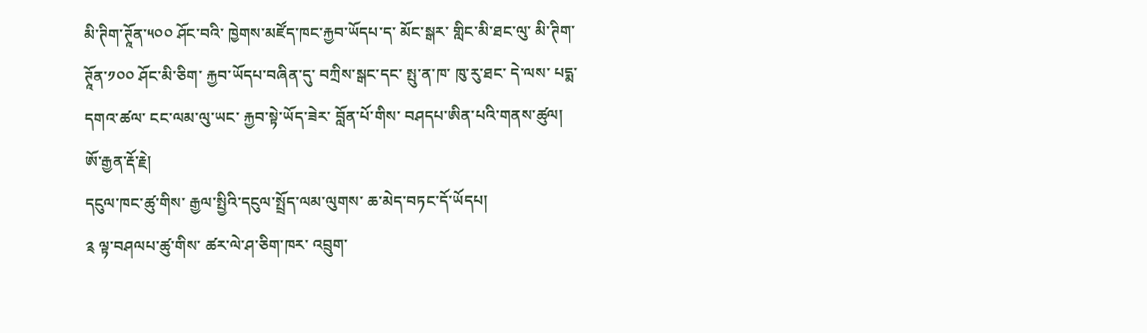མི་ཊིག་ཊཱོན་༥༠༠ ཤོང་བའི་ ཁྱེགས་མཛོད་ཁང་རྐྱབ་ཡོདཔ་ད་ མོང་སྒར་ གླིང་མི་ཐང་ལུ་ མི་ཊིག་ཊཱོན་༡༠༠ ཤོང་མི་ཅིག་ རྐྱབ་ཡོདཔ་བཞིན་དུ་ བཀྲིས་སྒང་དང་ སྤུ་ན་ཁ་ ཁུ་རུ་ཐང་ དེ་ལས་ པདྨ་དགའ་ཚལ་ ངང་ལམ་ལུ་ཡང་ རྐྱབ་སྟེ་ཡོད་ཟེར་ བློན་པོ་གིས་ བཤདཔ་ཨིན་པའི་གནས་ཚུལ།
ཨོ་རྒྱན་རྡོ་རྗེ།
དངུལ་ཁང་ཚུ་གིས་ རྒྱལ་སྤྱིའི་དངུལ་སྤྲོད་ལམ་ལུགས་ ཆ་མེད་བཏང་དོ་ཡོདཔ།
༉ ལྟ་བཤལཔ་ཚུ་གིས་ ཚར་ལེ་ཤ་ཅིག་ཁར་ འབྲུག་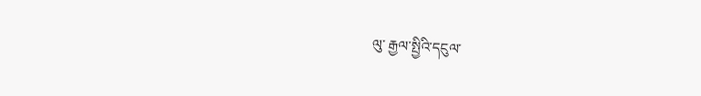ལུ་ རྒྱལ་སྤྱིའི་དངུལ་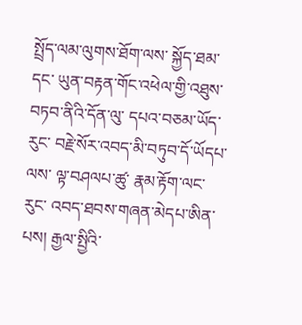སྤྲོད་ལམ་ལུགས་ཐོག་ལས་ སྐྱོད་ཐམ་དང་ ཡུན་བརྟན་གོང་འཕེལ་གྱི་འཐུས་ བཏབ་ནིའི་དོན་ལུ་ དཔའ་བཅམ་ཡོད་རུང་ བརྗེ་སོར་འབད་མི་བཏུབ་དོ་ཡོདཔ་ལས་ ལྟ་བཤལཔ་ཚུ་ རྣམ་རྟོག་ལང་རུང་ འབད་ཐབས་གཞན་མེདཔ་ཨིན་པས། རྒྱལ་སྤྱིའི་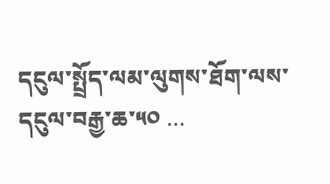དངུལ་སྤྲོད་ལམ་ལུགས་ཐོག་ལས་ དངུལ་བརྒྱ་ཆ་༥༠ …